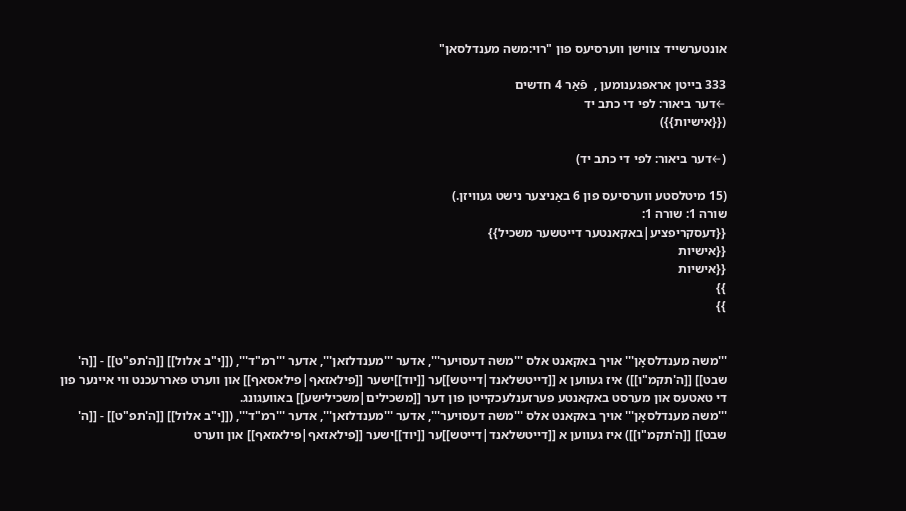אונטערשייד צווישן ווערסיעס פון "רוי:משה מענדלסאן"

333 בייטן אראפגענומען ,  פֿאַר 4 חדשים
←דער ביאור: לפי די כתב יד
({{אישיות}})

(←דער ביאור: לפי די כתב יד)

(15 מיטלסטע ווערסיעס פון 6 באַניצער נישט געוויזן.)
שורה 1: שורה 1:
{{דעסקריפציע|באקאנטער דייטשער משכיל}}
{{אישיות
{{אישיות
}}
}}


'''משה מענדלסאָן''' אויך באקאנט אלס '''משה דעסויער''', אדער '''מענדלזאן''', אדער '''רמ"ד''', ([[י"ב אלול]] [[ה'תפ"ט]] - [[ה' שבט]] [[ה'תקמ"ו]]) איז געווען א [[דייטשלאנד|דייטש]]ער [[יוד]]ישער [[פילאזאף|פילאסאף]] און ווערט פאררעכנט ווי איינער פון די טאטעס און מערסט באקאנטע פערזענלעכקייטן פון דער [[משכילים|משכילישע]] באוועגונג.
'''משה מענדלסאָן''' אויך באקאנט אלס '''משה דעסויער''', אדער '''מענדלזאן''', אדער '''רמ"ד''', ([[י"ב אלול]] [[ה'תפ"ט]] - [[ה' שבט]] [[ה'תקמ"ו]]) איז געווען א [[דייטשלאנד|דייטש]]ער [[יוד]]ישער [[פילאזאף|פילאזאף]] און ווערט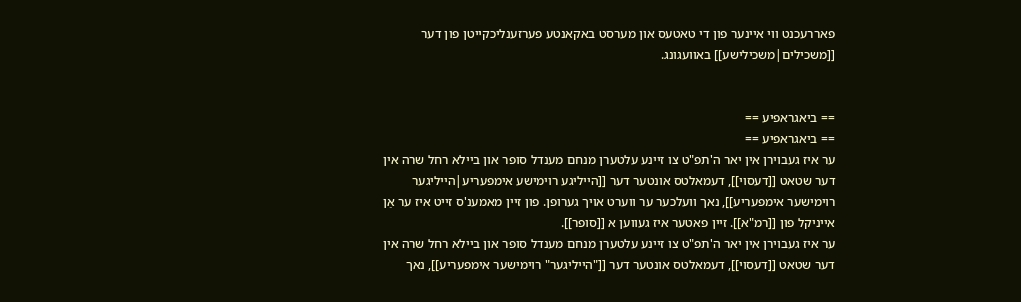פאררעכנט ווי איינער פון די טאטעס און מערסט באקאנטע פערזענליכקייטן פון דער [[משכילים|משכילישע]] באוועגונג.


== ביאגראפיע ==
== ביאגראפיע ==
ער איז געבוירן אין יאר ה'תפ"ט צו זיינע עלטערן מנחם מענדל סופר און ביילא רחל שרה אין דער שטאט [[דעסוי]], דעמאלטס אונטער דער [[הייליגע רוימישע אימפעריע|הייליגער רוימישער אימפעריע]], נאך וועלכער ער ווערט אויך גערופן. פון זיין מאמענ'ס זייט איז ער אַן אייניקל פון [[רמ"א]]. זיין פאטער איז געווען א [[סופר]].
ער איז געבוירן אין יאר ה'תפ"ט צו זיינע עלטערן מנחם מענדל סופר און ביילא רחל שרה אין דער שטאט [[דעסוי]], דעמאלטס אונטער דער [["הייליגער" רוימישער אימפעריע]], נאך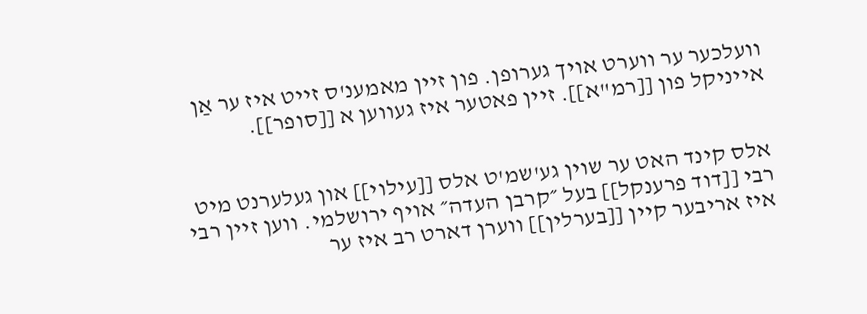וועלכער ער ווערט אויך גערופן. פון זיין מאמענ'ס זייט איז ער אַן אייניקל פון [[רמ"א]]. זיין פאטער איז געווען א [[סופר]].


אלס קינד האט ער שוין גע'שמ'ט אלס [[עילוי]] און געלערנט מיט רבי [[דוד פרענקל]] בעל ״קרבן העדה״ אויף ירושלמי. ווען זיין רבי איז אריבער קיין [[בערלין]] ווערן דארט רב איז ער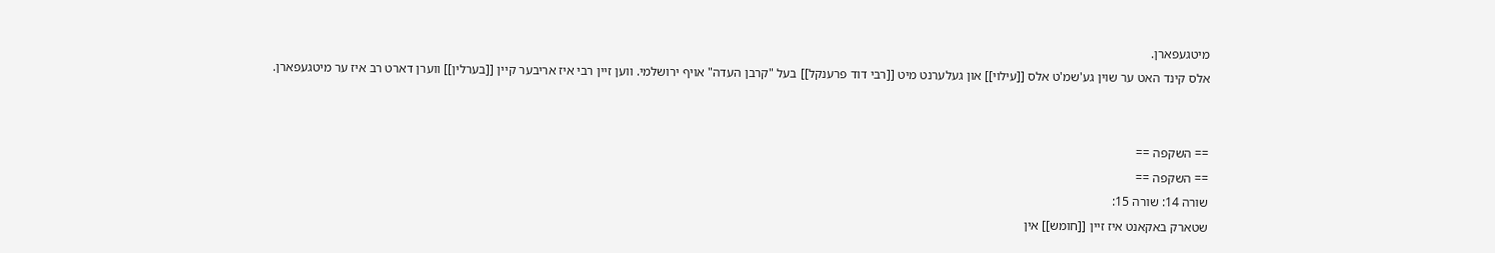מיטגעפארן.
אלס קינד האט ער שוין גע'שמ'ט אלס [[עילוי]] און געלערנט מיט [[רבי דוד פרענקל]] בעל "קרבן העדה" אויף ירושלמי. ווען זיין רבי איז אריבער קיין [[בערלין]] ווערן דארט רב איז ער מיטגעפארן.


== השקפה ==
== השקפה ==
שורה 14: שורה 15:
שטארק באקאנט איז זיין [[חומש]] אין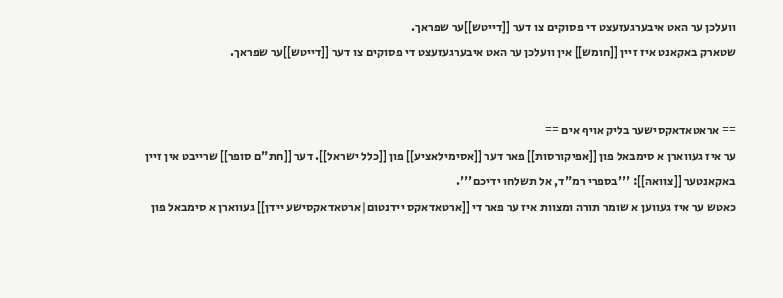וועלכן ער האט איבערגעזעצט די פסוקים צו דער [[דייטש]]ער שפראך.
שטארק באקאנט איז זיין [[חומש]] אין וועלכן ער האט איבערגעזעצט די פסוקים צו דער [[דייטש]]ער שפראך.


== אראטאדאקסישער בליק אויף אים ==
ער איז געווארן א סימבאל פון [[אפיקורסות]] פאר דער [[אסימילאציע]] פון [[כלל ישראל]]. דער [[חת"ם סופר]] שרייבט אין זיין באקאנטער [[צוואה]]: '''בספרי רמ"ד, אל תשלחו ידיכם'''.
כאטש ער איז געווען א שומר תורה ומצוות איז ער פאר די [[ארטאדאקס יידנטום|ארטאדאקסישע יידן]] געווארן א סימבאל פון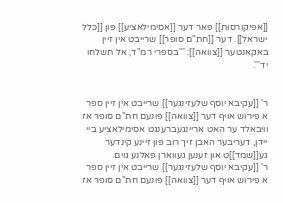[[אפיקורסות]] פאר דער [[אסימילאציע]] פון [[כלל ישראל]]. דער [[חת"ם סופר]] שרייבט אין זיין באקאנטער [[צוואה]]: '''בספרי רמ"ד, אל תשלחו יד'''.


ר' [[עקיבא יוסף שלעזינגער]] שרייבט אין זיין ספר א פירוש אויף דער [[צוואה]] פונעם חת"ם סופר אז וויבאלד ער האט אריינגעברענגט אסימילאציע ביי יידן, דעריבער האבן זיך רוב פון זיינע קינדער גע[[שמד]]ט און זענען געווארן פאלנע גוים.
ר' [[עקיבא יוסף שלעזינגער]] שרייבט אין זיין ספר א פירוש אויף דער [[צוואה]] פונעם חת"ם סופר אז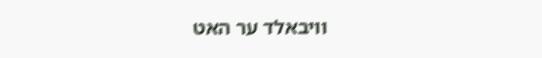וויבאלד ער האט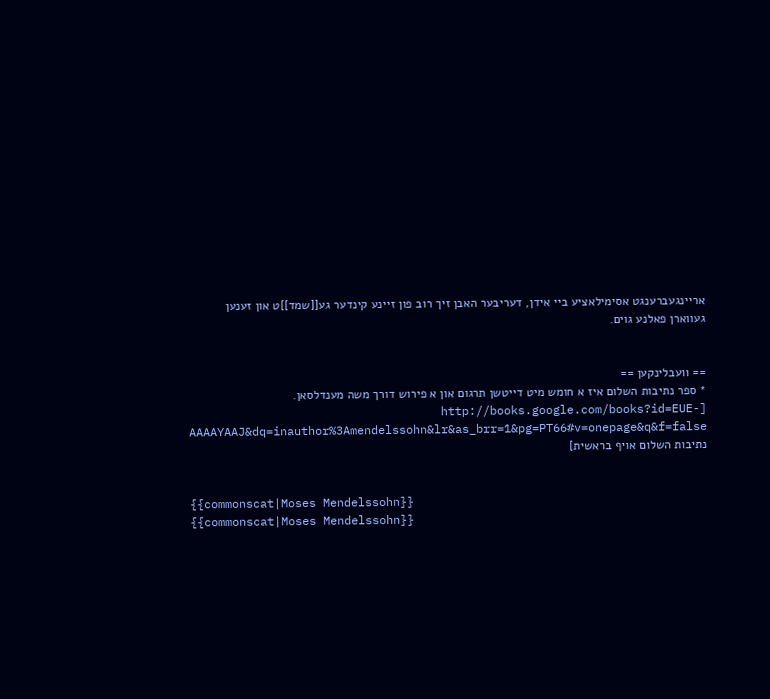אריינגעברענגט אסימילאציע ביי אידן, דעריבער האבן זיך רוב פון זיינע קינדער גע[[שמד]]ט און זענען געווארן פאלנע גוים.


== וועבלינקען ==
* ספר נתיבות השלום איז א חומש מיט דייטשן תרגום און א פירוש דורך משה מענדלסאן. [http://books.google.com/books?id=EUE-AAAAYAAJ&dq=inauthor%3Amendelssohn&lr&as_brr=1&pg=PT66#v=onepage&q&f=false נתיבות השלום אויף בראשית]


{{commonscat|Moses Mendelssohn}}
{{commonscat|Moses Mendelssohn}}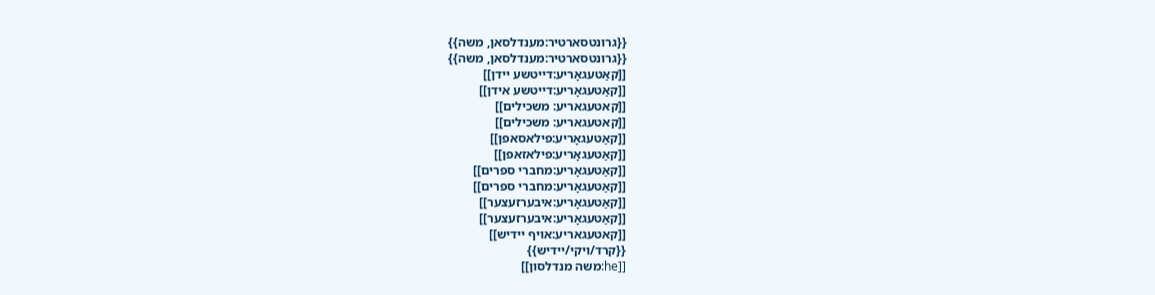{{גרונטסארטיר:מענדלסאן, משה}}
{{גרונטסארטיר:מענדלסאן, משה}}
[[קאַטעגאָריע:דייטשע יידן]]
[[קאַטעגאָריע:דייטשע אידן]]
[[קאטעגאריע: משכילים]]
[[קאטעגאריע: משכילים]]
[[קאַטעגאָריע:פילאסאפן]]
[[קאַטעגאָריע:פילאזאפן]]
[[קאַטעגאָריע:מחברי ספרים]]
[[קאַטעגאָריע:מחברי ספרים]]
[[קאַטעגאָריע:איבערזעצער]]
[[קאַטעגאָריע:איבערזעצער]]
[[קאטעגאריע:אויף יידיש]]
{{קרד/ויקי/יידיש}}
[[he:משה מנדלסון]]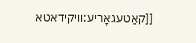[[קאַטעגאָריע:וויקידאטא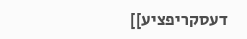דעסקריפציע]]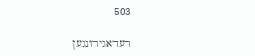503

רעדאגירונגען